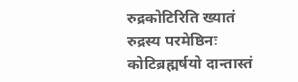रुद्रकोटिरिति ख्यातं रुद्रस्य परमेष्ठिनः
कोटिब्रह्मर्षयो दान्तास्तं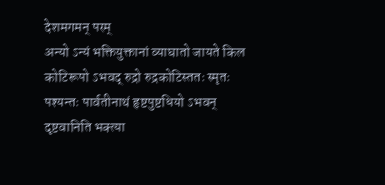देशमगमन् परम्
अन्यो ऽन्यं भक्तियुक्तानां व्याघातो जायते किल
कोटिरूपो ऽभवद् रुद्रो रुद्रकोटिस्ततः स्मृतः
पश्यन्तः पार्वतीनाथं हृष्टपुष्टधियो ऽभवन्
दृष्टवानिति भक्त्या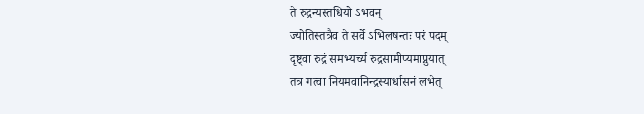ते रुद्रन्यस्तधियो ऽभवन्
ज्योतिस्तत्रैव ते सर्वे ऽभिलषन्तः परं पदम्
दृष्ट्वा रुद्रं समभ्यर्च्य रुद्रसामीप्यमाप्नुयात्
तत्र गत्वा नियमवानिन्द्रस्यार्धासनं लभेत्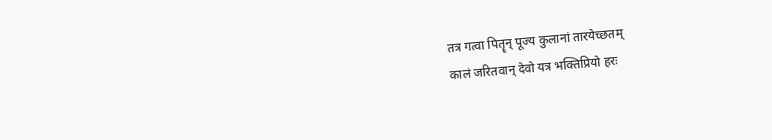तत्र गत्वा पितॄन् पूज्य कुलानां तारयेच्छतम्
कालं जरितवान् देवो यत्र भक्तिप्रियो हरः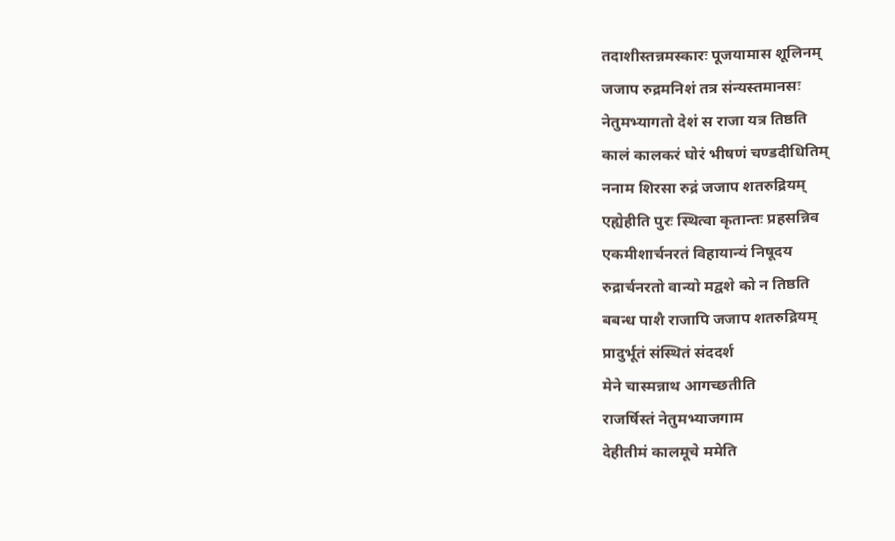तदाशीस्तन्नमस्कारः पूजयामास शूलिनम्
जजाप रुद्रमनिशं तत्र संन्यस्तमानसः
नेतुमभ्यागतो देशं स राजा यत्र तिष्ठति
कालं कालकरं घोरं भीषणं चण्डदीधितिम्
ननाम शिरसा रुद्रं जजाप शतरुद्रियम्
एह्येहीति पुरः स्थित्वा कृतान्तः प्रहसन्निव
एकमीशार्चनरतं विहायान्यं निषूदय
रुद्रार्चनरतो वान्यो मद्वशे को न तिष्ठति
बबन्ध पाशै राजापि जजाप शतरुद्रियम्
प्रादुर्भूतं संस्थितं संददर्श
मेने चास्मन्नाथ आगच्छतीति
राजर्षिस्तं नेतुमभ्याजगाम
देहीतीमं कालमूचे ममेति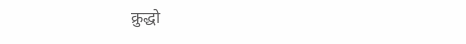क्रुद्धो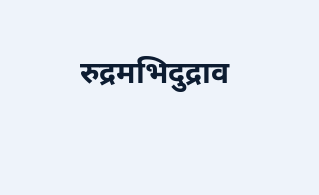रुद्रमभिदुद्राव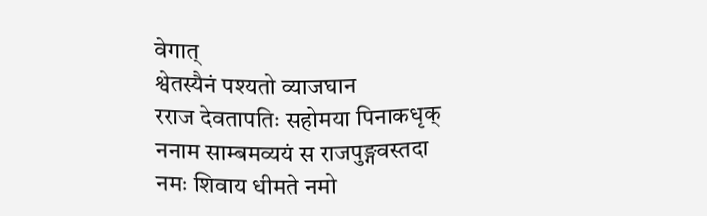वेगात्
श्वेतस्यैनं पश्यतो व्याजघान
रराज देवतापतिः सहोमया पिनाकधृक्
ननाम साम्बमव्ययं स राजपुङ्गवस्तदा
नमः शिवाय धीमते नमो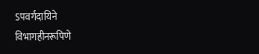ऽपवर्गदायिने
विभागहीनरूपिणे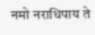नमो नराधिपाय ते